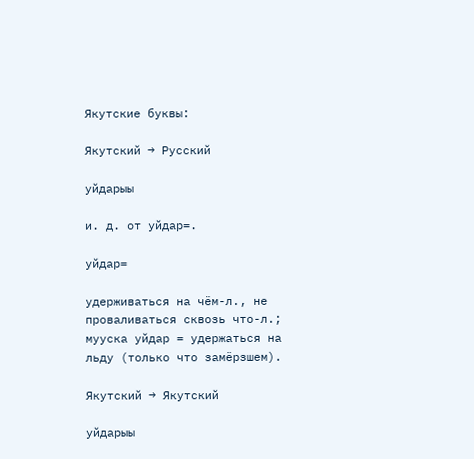Якутские буквы:

Якутский → Русский

уйдарыы

и. д. от уйдар=.

уйдар=

удерживаться на чём-л., не проваливаться сквозь что-л.; мууска уйдар = удержаться на льду (только что замёрзшем).

Якутский → Якутский

уйдарыы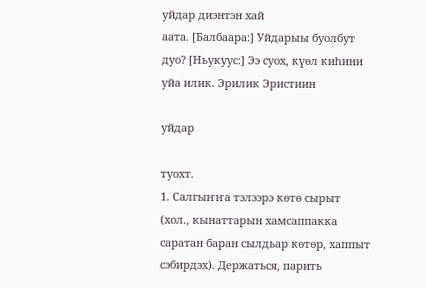уйдар диэнтэн хай
аата. [Балбаара:] Уйдарыы буолбут дуо? [Ньукуус:] Ээ суох, күөл киһини уйа илик. Эрилик Эристиин

уйдар

туохт.
1. Салгыҥҥа тэлээрэ көтө сырыт (хол., кынаттарын хамсаппакка саратан баран сылдьар көтөр, хаппыт сэбирдэх). Держаться, парить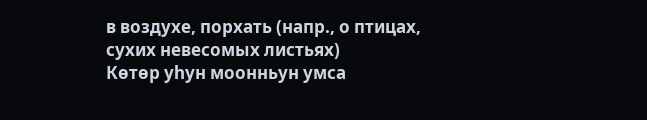в воздухе, порхать (напр., о птицах, сухих невесомых листьях)
Көтөр уһун моонньун умса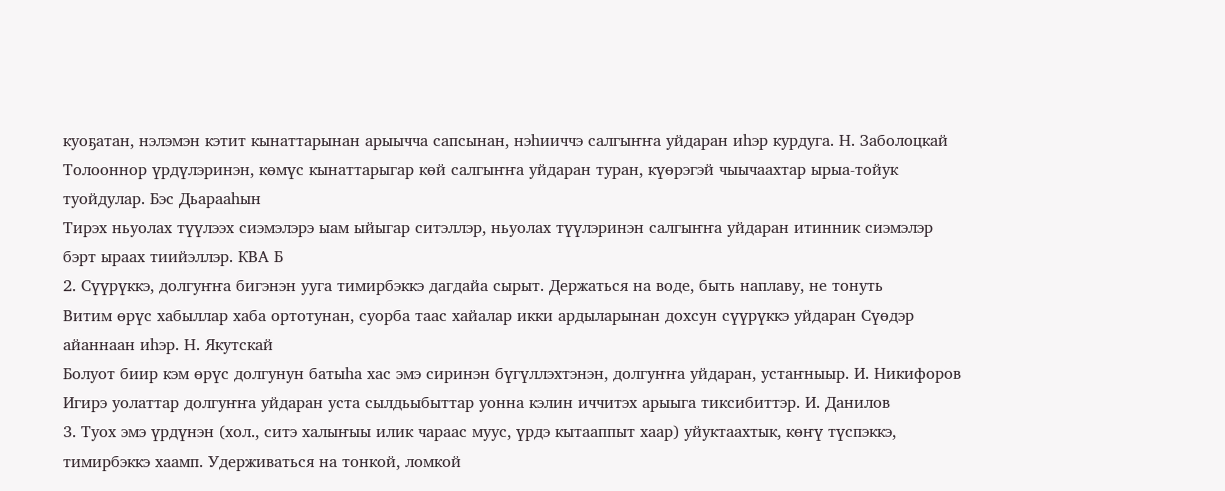куоҕатан, нэлэмэн кэтит кынаттарынан арыычча сапсынан, нэһииччэ салгыҥҥа уйдаран иһэр курдуга. Н. Заболоцкай
Толооннор үрдүлэринэн, көмүс кынаттарыгар көй салгыҥҥа уйдаран туран, күөрэгэй чыычаахтар ырыа-тойук туойдулар. Бэс Дьарааһын
Тирэх ньуолах түүлээх сиэмэлэрэ ыам ыйыгар ситэллэр, ньуолах түүлэринэн салгыҥҥа уйдаран итинник сиэмэлэр бэрт ыраах тиийэллэр. КВА Б
2. Сүүрүккэ, долгуҥҥа бигэнэн ууга тимирбэккэ дагдайа сырыт. Держаться на воде, быть наплаву, не тонуть
Витим өрүс хабыллар хаба ортотунан, суорба таас хайалар икки ардыларынан дохсун сүүрүккэ уйдаран Сүөдэр айаннаан иһэр. Н. Якутскай
Болуот биир кэм өрүс долгунун батыһа хас эмэ сиринэн бүгүллэхтэнэн, долгуҥҥа уйдаран, устаҥныыр. И. Никифоров
Игирэ уолаттар долгуҥҥа уйдаран уста сылдьыбыттар уонна кэлин иччитэх арыыга тиксибиттэр. И. Данилов
3. Туох эмэ үрдүнэн (хол., ситэ халыҥыы илик чараас муус, үрдэ кытааппыт хаар) уйуктаахтык, көҥү түспэккэ, тимирбэккэ хаамп. Удерживаться на тонкой, ломкой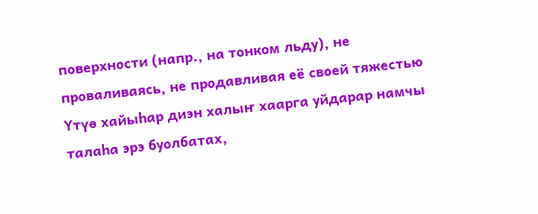поверхности (напр., на тонком льду), не проваливаясь, не продавливая её своей тяжестью
Үтүө хайыһар диэн халыҥ хаарга уйдарар намчы талаһа эрэ буолбатах,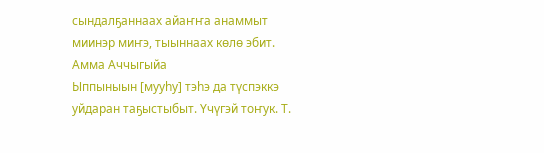сындалҕаннаах айаҥҥа анаммыт миинэр миҥэ, тыыннаах көлө эбит. Амма Аччыгыйа
Ыппыныын [мууһу] тэһэ да түспэккэ уйдаран таҕыстыбыт. Үчүгэй тоҥук. Т.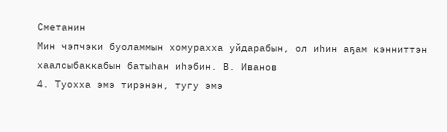Сметанин
Мин чэпчэки буоламмын хомурахха уйдарабын, ол иһин аҕам кэнниттэн хаалсыбаккабын батыһан иһэбин. В. Иванов
4. Туохха эмэ тирэнэн, тугу эмэ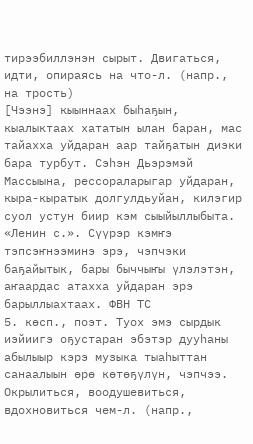тирээбиллэнэн сырыт. Двигаться, идти, опираясь на что-л. (напр., на трость)
[Чээнэ] кыыннаах быһаҕын, кыалыктаах хататын ылан баран, мас тайахха уйдаран аар тайҕатын диэки бара турбут. Сэһэн Дьэрэмэй
Массыына, рессораларыгар уйдаран, кыра-кыратык долгулдьуйан, килэгир суол устун биир кэм сыыйыллыбыта. «Ленин с.». Сүүрэр кэмҥэ тэпсэҥнээминэ эрэ, чэпчэки баҕайытык, бары быччыҥы үлэлэтэн, аҥаардас атахха уйдаран эрэ барыллыахтаах. ФВН ТС
5. көсп., поэт. Туох эмэ сырдык иэйиигэ оҕустаран эбэтэр дууһаны абылыыр кэрэ музыка тыаһыттан санаалыын өрө көтөҕүлүн, чэпчээ. Окрылиться, воодушевиться, вдохновиться чем-л. (напр.,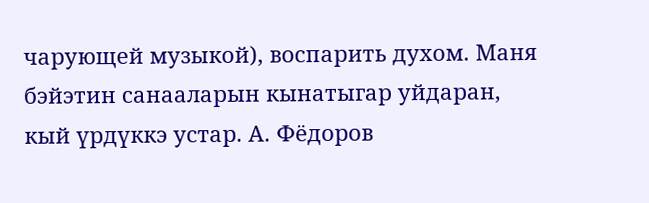чарующей музыкой), воспарить духом. Маня бэйэтин санааларын кынатыгар уйдаран, кый үрдүккэ устар. А. Фёдоров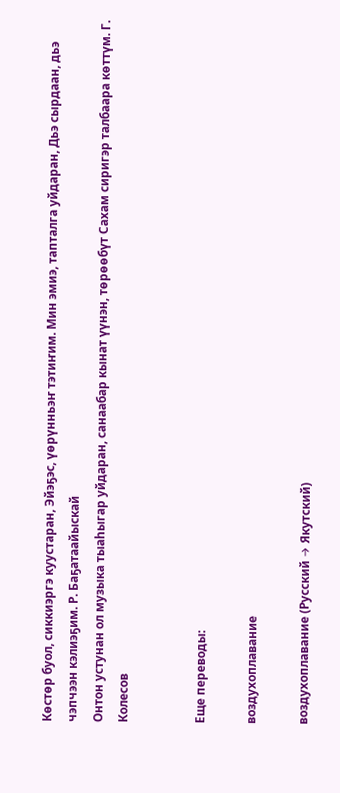Көстөр буол, сиккиэргэ куустаран, Эйэҕэс, үөрүнньэҥ тэтиҥим. Мин эмиэ, тапталга уйдаран, Дьэ сырдаан, дьэ чэпчээн кэлиэҕим. Р. Баҕатаайыскай
Онтон устунан ол музыка тыаһыгар уйдаран, санаабар кынат үүнэн, төрөөбүт Сахам сиригэр талбаара көттүм. Г. Колесов


Еще переводы:

воздухоплавание

воздухоплавание (Русский → Якутский)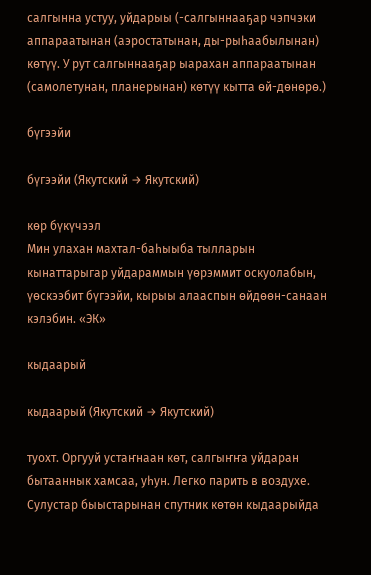салгынна устуу, уйдарыы (-салгыннааҕар чэпчэки аппараатынан (аэростатынан, ды-рыһаабылынан) көтүү. У рут салгыннааҕар ыарахан аппараатынан (самолетунан, планерынан) көтүү кытта өй-дөнөрө.)

бүгээйи

бүгээйи (Якутский → Якутский)

көр бүкүчээл
Мин улахан махтал-баһыыба тылларын кынаттарыгар уйдараммын үөрэммит оскуолабын, үөскээбит бүгээйи, кырыы алааспын өйдөөн-санаан кэлэбин. «ЭК»

кыдаарый

кыдаарый (Якутский → Якутский)

туохт. Оргууй устаҥнаан көт, салгыҥҥа уйдаран бытааннык хамсаа, уһун. Легко парить в воздухе. Сулустар быыстарынан спутник көтөн кыдаарыйда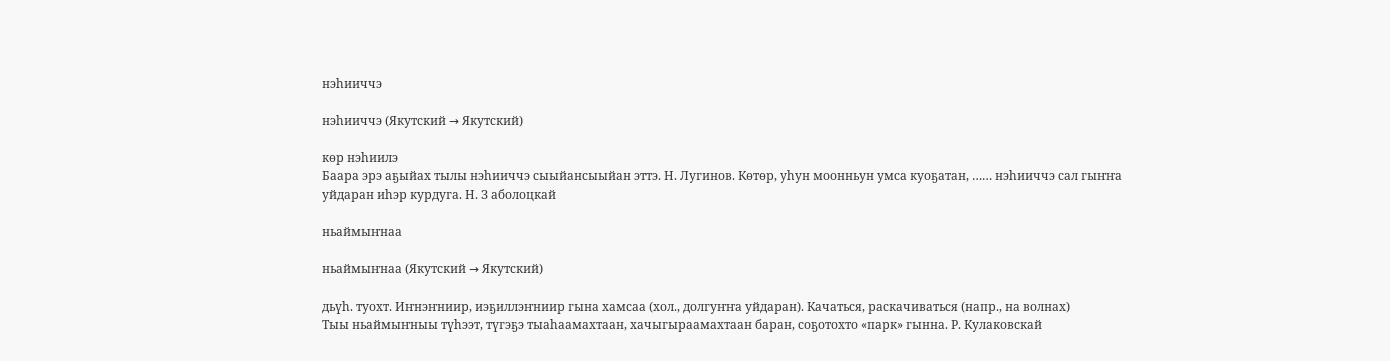нэһииччэ

нэһииччэ (Якутский → Якутский)

көр нэһиилэ
Баара эрэ аҕыйах тылы нэһииччэ сыыйансыыйан эттэ. Н. Лугинов. Көтөр, уһун моонньун умса куоҕатан, …… нэһииччэ сал гыҥҥа уйдаран иһэр курдуга. Н. З аболоцкай

ньаймыҥнаа

ньаймыҥнаа (Якутский → Якутский)

дьүһ. туохт. Иҥнэҥниир, иэҕиллэҥниир гына хамсаа (хол., долгуҥҥа уйдаран). Качаться, раскачиваться (напр., на волнах)
Тыы ньаймыҥныы түһээт, түгэҕэ тыаһаамахтаан, хачыгыраамахтаан баран, соҕотохто «парк» гынна. Р. Кулаковскай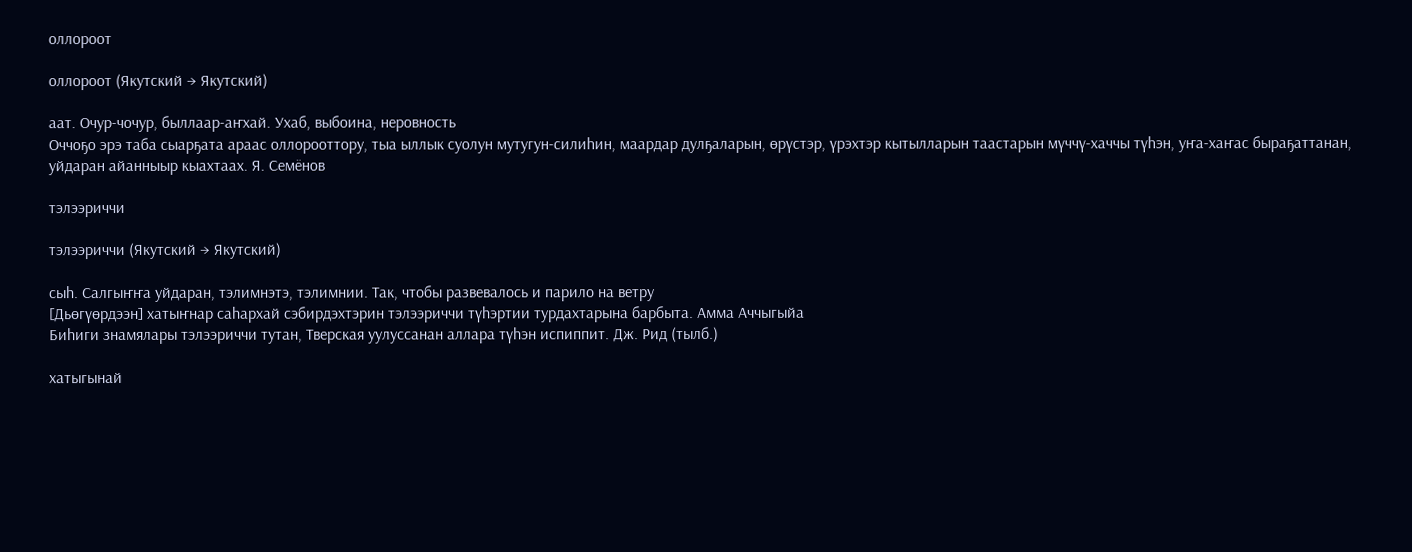оллороот

оллороот (Якутский → Якутский)

аат. Очур-чочур, быллаар-аҥхай. Ухаб, выбоина, неровность
Оччоҕо эрэ таба сыарҕата араас оллорооттору, тыа ыллык суолун мутугун-силиһин, маардар дулҕаларын, өрүстэр, үрэхтэр кытылларын таастарын мүччү-хаччы түһэн, уҥа-хаҥас быраҕаттанан, уйдаран айанныыр кыахтаах. Я. Семёнов

тэлээриччи

тэлээриччи (Якутский → Якутский)

сыһ. Салгыҥҥа уйдаран, тэлимнэтэ, тэлимнии. Так, чтобы развевалось и парило на ветру
[Дьөгүөрдээн] хатыҥнар саһархай сэбирдэхтэрин тэлээриччи түһэртии турдахтарына барбыта. Амма Аччыгыйа
Биһиги знамялары тэлээриччи тутан, Тверская уулуссанан аллара түһэн испиппит. Дж. Рид (тылб.)

хатыгынай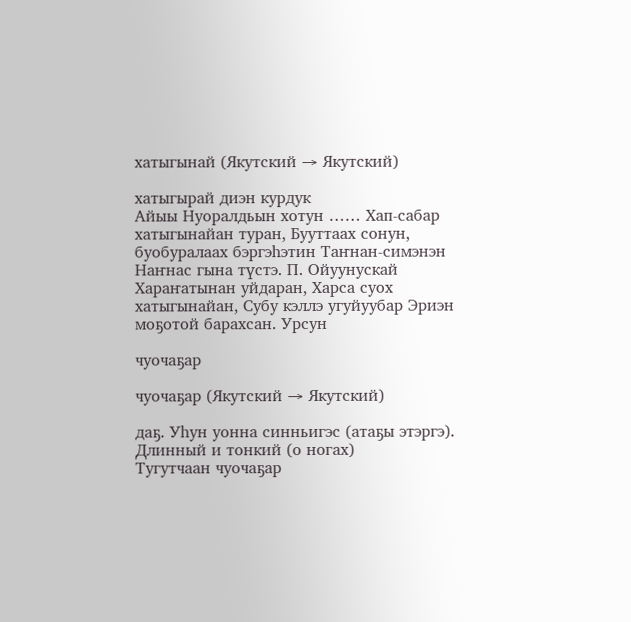хатыгынай (Якутский → Якутский)

хатыгырай диэн курдук
Айыы Нуоралдьын хотун …… Хап-сабар хатыгынайан туран, Бууттаах сонун, буобуралаах бэргэһэтин Таҥнан-симэнэн Наҥнас гына түстэ. П. Ойуунускай
Хараҥатынан уйдаран, Харса суох хатыгынайан, Субу кэллэ угуйуубар Эриэн моҕотой барахсан. Урсун

чуочаҕар

чуочаҕар (Якутский → Якутский)

даҕ. Уһун уонна синньигэс (атаҕы этэргэ). Длинный и тонкий (о ногах)
Тугутчаан чуочаҕар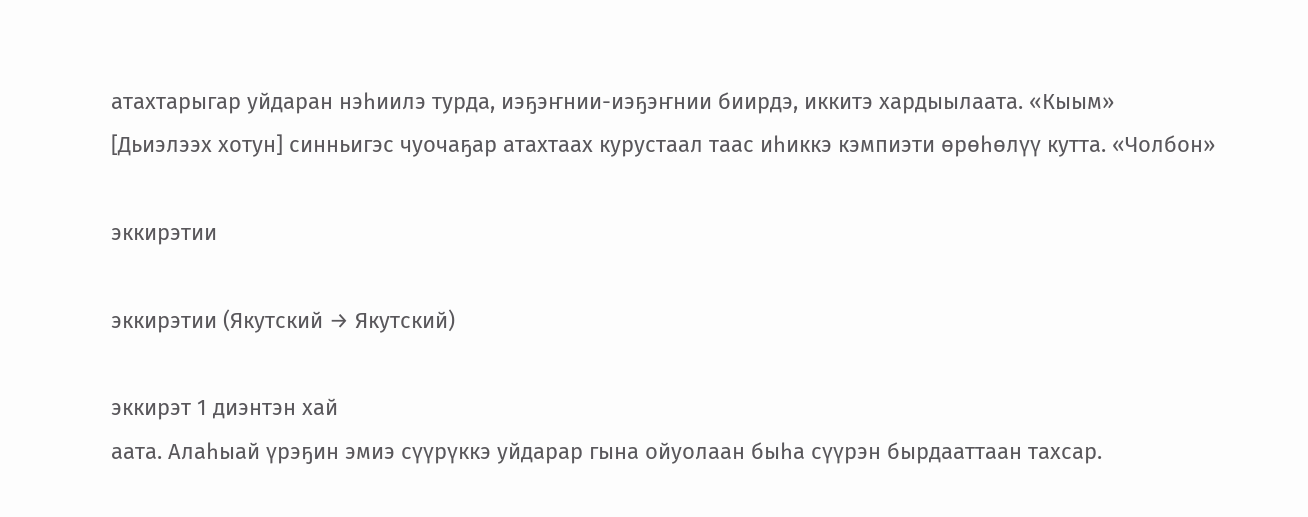атахтарыгар уйдаран нэһиилэ турда, иэҕэҥнии-иэҕэҥнии биирдэ, иккитэ хардыылаата. «Кыым»
[Дьиэлээх хотун] синньигэс чуочаҕар атахтаах курустаал таас иһиккэ кэмпиэти өрөһөлүү кутта. «Чолбон»

эккирэтии

эккирэтии (Якутский → Якутский)

эккирэт 1 диэнтэн хай
аата. Алаһыай үрэҕин эмиэ сүүрүккэ уйдарар гына ойуолаан быһа сүүрэн бырдааттаан тахсар.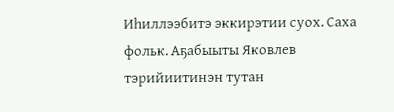Иһиллээбитэ эккирэтии суох. Саха фольк. Аҕабыыты Яковлев тэрийиитинэн тутан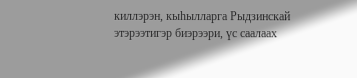киллэрэн, кыһылларга Рыдзинскай этэрээтигэр биэрээри, үс саалаах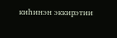киһинэн эккирэтии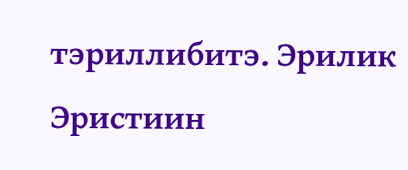тэриллибитэ. Эрилик Эристиин